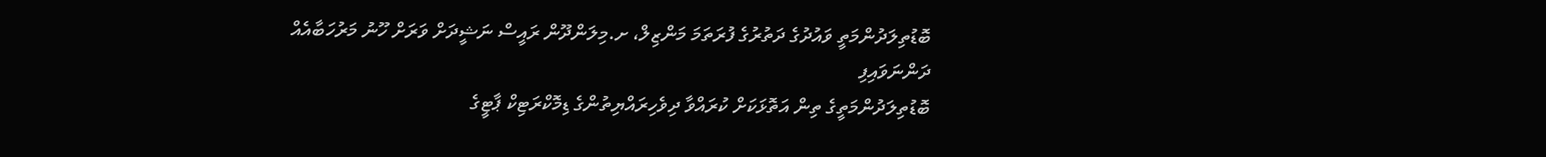ބޮޑުތިލަދުންމަތީ ވައުދުގެ ދަތުރުގެ ފުރަތަމަ މަންޒިލް، ށ.މިލަންދޫން ރައީސް ނަޝީދަށް ވަރަށް ހޫނު މަރުހަބާއެއް ދަންނަވައިފި
ބޮޑުތިލަދުންމަތީގެ ތިން އަތޮޅަކަށް ކުރައްވާ ދިވެހިރައްޔިތުންގެ ޑިމޮކްރަޓިކް ޕާޓީގެ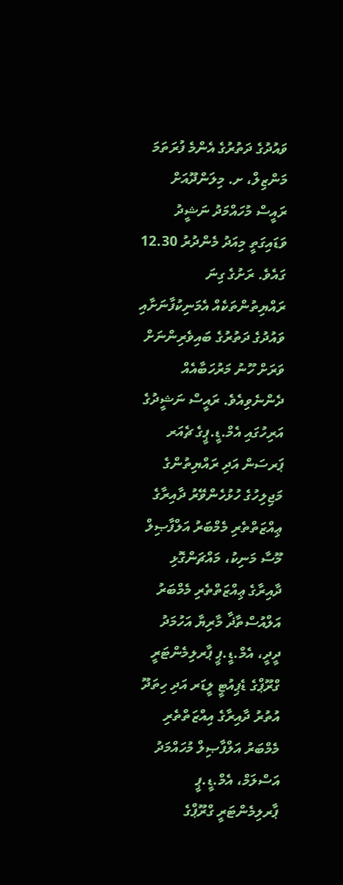ވައުދުގެ ދަތުރުގެ އެންމެ ފުރަތަމަ މަންޒިލް، ށ. މިލަންދޫއަށް ރައީސް މުހައްމަދު ނަޝީދު ވަޑައިގަތީ މިއަދު މެންދުރު 12.30 ގައެވެ. ރަށުގެ ގިނަ ރައްޔިތުންތަކެއް އެމަނިކުފާނަށާއި ވައުދުގެ ދަތުރުގެ ބައިވެރިންނަށް ވަރަށް ހޫނު މަރުހަބާއެއް ދެންނެވިއެވެ. ރައީސް ނަޝީދުގެ އަރިހުގައި އެމް.ޑީ.ޕީގެ ޗެއަރ ޕަރސަން އަދި ރައްޔިތުންގެ މަޖިލިހުގެ ހުޅުހެންވޭރު ދާއިރާގެ ޢިއްޒަތްތެރި މެމްބަރު އަލްފާޞިލް މޫސާ މަނިކު، މައްޗަންގޮޅި ދާއިރާގެ ޢިއްޒަތްތެރި މެމްބަރު އަލްއުސްތާޛާ މާރިޔާ އަހުމަދު ދީދީ، އެމް.ޑީ.ޕީ ޕާރލިމެންޓަރީ ގްރޫޕްގެ ޑެޕިއުޓީ ލީޑަރ އަދި ހިތަދޫ އުތުރު ދާއިރާގެ އިއްޒަތްތެރި މެމްބަރު އަލްފާޞިލް މުހައްމަދު އަސްލަމް، އެމް.ޑީ.ޕީ ޕާރލިމެންޓަރީ ގްރޫޕްގެ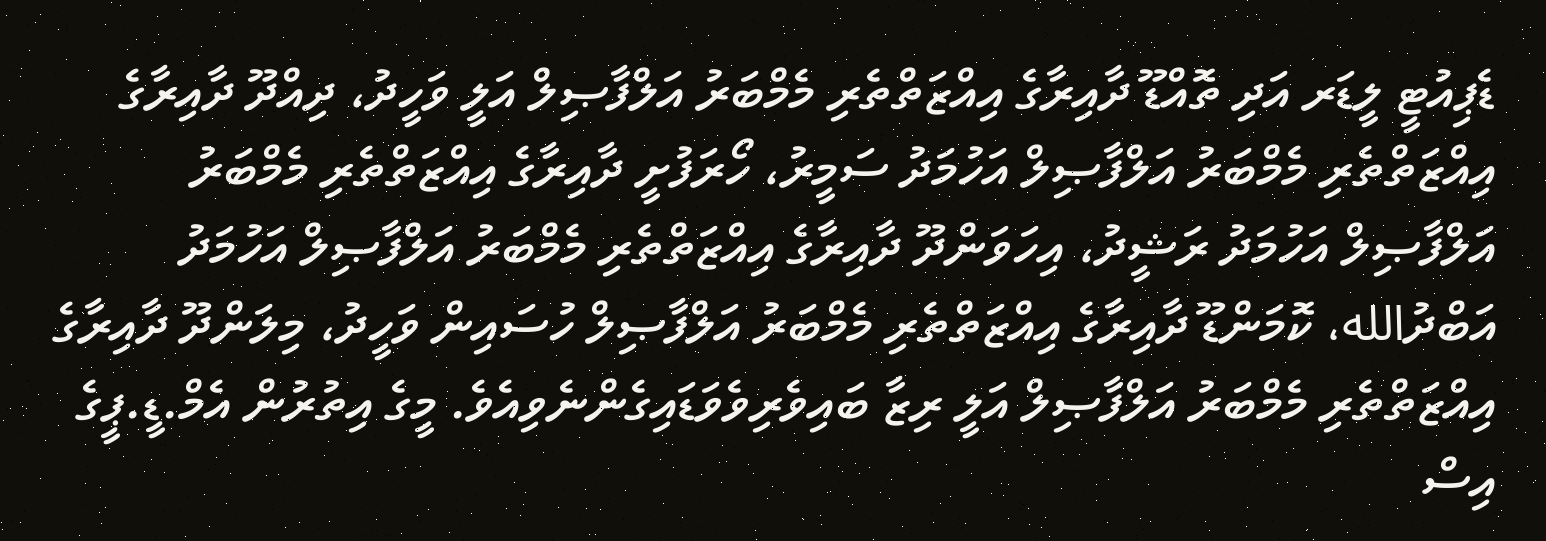ޑެޕިއުޓީ ލީޑަރ އަދި ތޮއްޑޫ ދާއިރާގެ އިއްޒަތްތެރި މެމްބަރު އަލްފާޞިލް އަލީ ވަހީދު، ދިއްދޫ ދާއިރާގެ އިއްޒަތްތެރި މެމްބަރު އަލްފާޞިލް އަހުމަދު ސަމީރު، ހޯރަފުށީ ދާއިރާގެ އިއްޒަތްތެރި މެމްބަރު އަލްފާޞިލް އަހުމަދު ރަޝީދު، އިހަވަންދޫ ދާއިރާގެ އިއްޒަތްތެރި މެމްބަރު އަލްފާޞިލް އަހުމަދު އަބްދުالله، ކޮމަންޑޫ ދާއިރާގެ އިއްޒަތްތެރި މެމްބަރު އަލްފާޞިލް ހުސައިން ވަހީދު، މިލަންދޫ ދާއިރާގެ އިއްޒަތްތެރި މެމްބަރު އަލްފާޞިލް އަލީ ރިޒާ ބައިވެރިވެވަޑައިގެންނެވިއެވެ. މީގެ އިތުރުން އެމް.ޑީ.ޕީގެ އިސް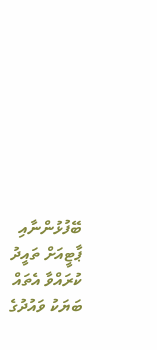ބޭފުޅުންނާއި ޕާޓީއަށް ތައީދު ކުރައްވާ އެތައް ބަޔަކު ވައުދުގެ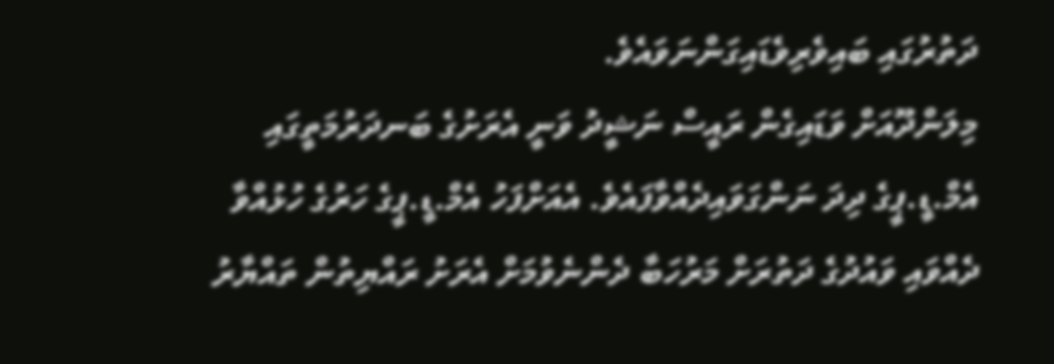ދަތުރުގައި ބައިވެރިވެޑައިގަންނަވައެވެ.
މިލަންދޫއަށް ވަޑައިގެން ރައީސް ނަޝީދު ވަނީ އެރަށުގެ ބަނދަރުމަތީގައި އެމް.ޑީ.ޕީގެ ދިދަ ނަންގަވައިދެއްވާފައެވެ. އެއަށްފަހު އެމް.ޑީ.ޕީގެ ހަރުގެ ހުޅުއްވާ ދެއްވައި ވައުދުގެ ދަތުރަށް މަރުހަބާ ދެންނެވުމަށް އެރަށު ރައްޔިތުން ތައްޔާރު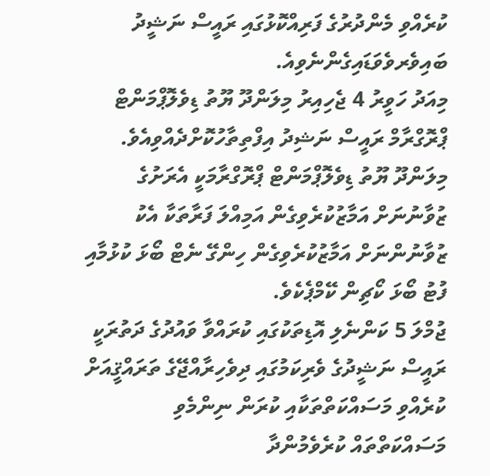ކުރެއްވި މެންދުރުގެ ފަރިއްކޮޅުގައި ރައީސް ނަޝީދު ބައިވެރވެވަޑައިގެންނެވިއެ.
މިއަދު ހަވީރު 4 ޖެހިއިރު މިލަންދޫ ޔޫތު ޑިވެލޮޕްމަންޓް ޕްރޮގްރާމް ރައީސް ނަޝިދު އިފްތިތާހުކޮށްދެއްވިއެވެ. މިލަންދޫ ޔޫތު ޑިވެލޮޕްމަންޓް ޕްރޮގްރާމަކީ އެރަށުގެ ޒުވާނުނަށް އަމާޒުކުރެވިގެން އަމިއްލަ ފަރާތަކާ އެކު ޒުވާނުންނަށް އަމާޒުކުރެވިގެން ހިންގޭ ނެޓް ބޯޅަ ކުޅުމާއި ފުޓު ބޯޅަ ކޯޗިން ކޭމްޕެކެވެ.
ޖުމްލަ 5 ކަންނެލި އޮޑިތަކުގައި ކުރައްވާ ވައުދުގެ ދަތުރަކީ ރައީސް ނަޝީދުގެ ވެރިކަމުގައި ދިވެހިރާއްޖޭގެ ތަރައްޤީއަށް ކުރެއްވި މަސައްކަތްތަކާއި ކުރަން ނިންމެވި މަސައްކަތްތައް ކުރެވެމުންދާ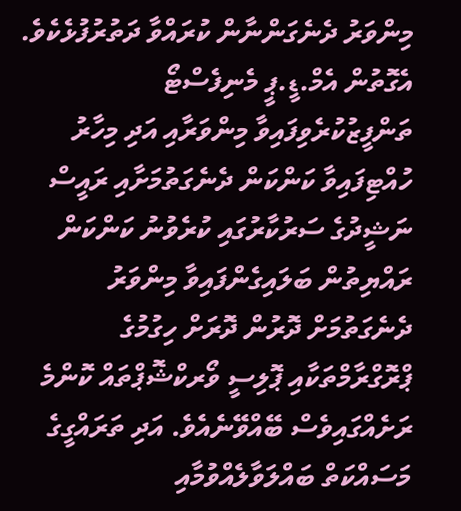މިންވަރު ދެނެގަންނާން ކުރައްވާ ދަތުރުފުޅެކެވެ. އެގޮތުން އެމް.ޑީ.ޕީ މެނިފެސްޓޯ ތަންފީޒުކުރެވިފައިވާ މިންވަރާއި އަދި މިހާރު ހުއްޓިފައިވާ ކަންކަން ދެނެގަތުމަށާއި ރައީސް ނަޝީދުގެ ސަރުކާރުގައި ކުރެވުނު ކަންކަން ރައްޔިތުން ބަލައިގެންފައިވާ މިންވަރު ދެނެގަތުމަށް ދޮރުން ދޮރަށް ހިގުމުގެ ޕްރޮގްރާމްތަކާއި ޕޮލިސީ ވޯރކްޝޮޕްތައް ކޮންމެ ރަށެއްގައިވެސް ބޭއްވޭނެއެވެ. އަދި ތަރައްގީގެ މަސައްކަތް ބައްލަވާލެއްވުމާއި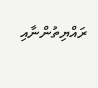ރައްޔިތުންނާއި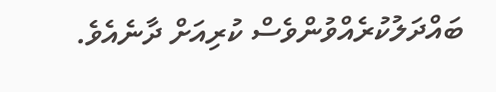ބައްދަލުކުރެއްވުންވެސް ކުރިއަށް ދާނެއެވެ.